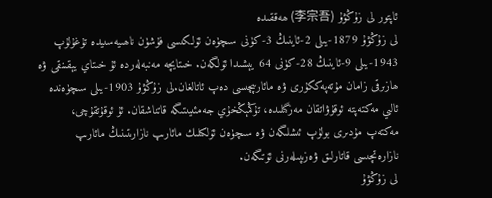ئاپتور لى زۇڭۋۇ (李宗吾) ھەققىدە
لى زۇڭۋۇ 1879-يىلى 2-ئاينىڭ 3-كۈنى سىچۈەن ئۆلكىسى فۇشۈن ناھىيەسىيدە تۇغۇلۇپ 1943-يىلى 9-ئاينىڭ 28-كۈنى 64 يېشىدا ئۆلگەن. خىتايچە مەنبەلەردە ئۇ خىتاي يېقىنقى ۋە ھازىرقى زامان مۇتەپەككۇرى ۋە مائارىپچىسى دەپ ئاتالغان.لى زۇڭۋۇ 1903-يىلى سىچۈەندە ئالىي مەكتەپتە ئوقۇۋاتقان مەزگىلىدە، تۇڭمېڭخۇي جەمئىيىتىگە قاتناشقان. ئۇ ئوقۇتقۇچى، مەكتەپ مۇدىرى بولۇپ ئىشلىگەن ۋە سىچۈەن ئۆلكىلىك مائارىپ نازارىتىنىڭ مائارىپ نازارەتچىسى قاتارلىق ۋەزىپىلەرنى ئۆتىگەن.
لى زۇڭۋۇ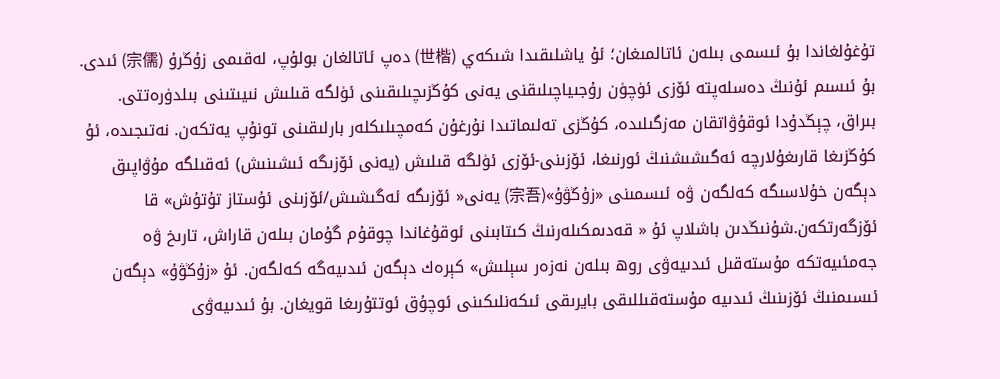تۇغۇلغاندا بۇ ئىسمى بىلەن ئاتالمىغان؛ ئۇ ياشلىقىدا شىكەي (世楷) دەپ ئاتالغان بولۇپ، لەقىمى زۇڭرۇ (宗儒) ئىدى. بۇ ئىسىم ئۇنىڭ دەسلەپتە ئۆزى ئۈچۈن رۇجىياچىلىقنى يەنى كۇڭزىچىلىقىنى ئۈلگە قىلىش نىيىتىنى بىلدۈرەتتى. بىراق، چېڭدۇدا ئوقۇۋاتقان مەزگىلىدە، كۇڭزى تەلىماتىدا نۇرغۇن كەمچىلىكلەر بارلىقىنى تونۇپ يەتكەن. نەتىجىدە، ئۇ كۇڭزىغا قارىغۇلارچە ئەگىشىشنىڭ ئورنىغا، ئۆزىنى-ئۆزى ئۈلگە قىلىش (يەنى ئۆزىگە ئىشىنىش) ئەقىلگە مۇۋاپىق دېگەن خۇلاسىگە كەلگەن ۋە ئىسمىنى «زۇڭۋۇ»(宗吾) يەنى« ئۆزىگە ئەگىشىش/ئۆزىنى ئۇستاز تۇتۇش» قا ئۆزگەرتكەن.شۇنىڭدىن باشلاپ ئۇ « قەدىمكىلەرنىڭ كىتابىنى ئوقۇغاندا چوقۇم گۇمان بىلەن قاراش، تارىخ ۋە جەمئىيەتكە مۇستەقىل ئىدىيەۋى روھ بىلەن نەزەر سېلىش» كېرەك دېگەن ئىدىيەگە كەلگەن. ئۇ «زۇڭۋۇ» دېگەن ئىسىمنىڭ ئۆزىنىڭ ئىدىيە مۇستەقىللىقى بايرىقى ئىكەنلىكىنى ئوچۇق ئوتتۇرىغا قويغان. بۇ ئىدىيەۋى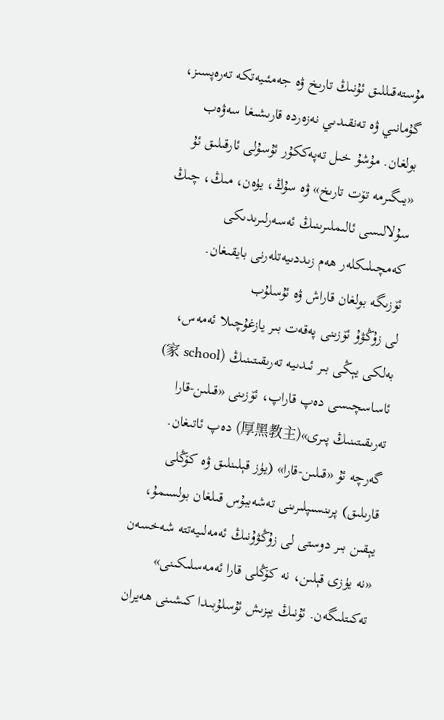مۇستەقىللىق ئۇنىڭ تارىخ ۋە جەمئىيەتكە تەرەپسىز، گۇمانىي ۋە تەنقىدىي نەزەردە قارىشىغا سەۋەب بولغان. مۇشۇ خىل تەپەككۇر ئۇسۇلى ئارقىلىق ئۇ «يىگىرمە تۆت تارىخ» ۋە سۇڭ، يۈەن، مىڭ، چىڭ سۇلالىسى ئالىملىرىنىڭ ئەسەرلىرىدىكى كەمچىلىكلەر ھەم زىددىيەتلەرنى بايقىغان.
ئۆزىگە بولغان قاراش ۋە ئۇسلۇب
لى زۇڭۋۇ ئۆزىنى پەقەت بىر يازغۇچىلا ئەمەس، بەلكى يېڭى بىر ئىدىيە تەرىقىتىنىڭ (家 school) ئاساسچىسى دەپ قاراپ، ئۆزىنى «قىلىن-قارا تەرىقىتىنىڭ پىرى»(厚黑教主) دەپ ئاتىغان. گەرچە ئۇ «قىلىن-قارا» (يۈز قېلىنلىق ۋە كۆڭلى قارىلىق) پرىنسىپلىرىنى تەشەببۇس قىلغان بولسىمۇ، يېقىن بىر دوستى لى زۇڭۋۇنىڭ ئەمەلىيەتتە شەخسەن «نە يۈزى قېلىن، نە كۆڭلى قارا ئەمەسلىكىنى» تەكىتلىگەن. ئۇنىڭ يېزىش ئۇسلۇبىدا كىشىنى ھەيران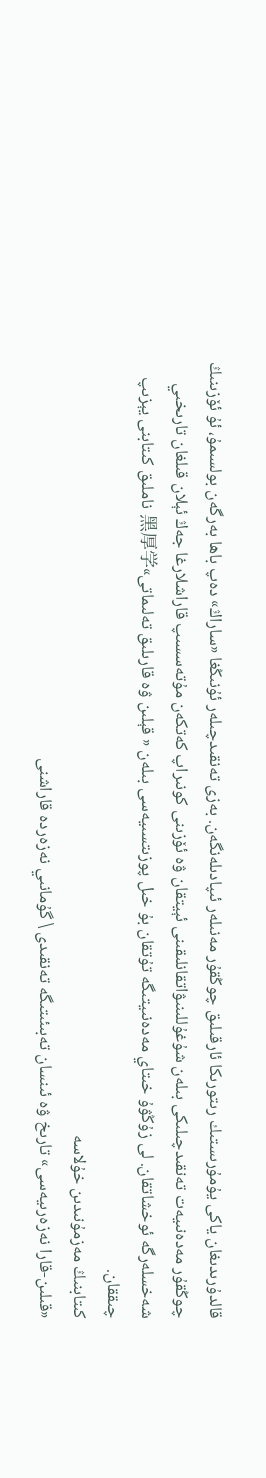قالدۇرىدىغان ياكى يۇمۇرىستىك رىتورىكا ئارقىلىق چوڭقۇر مەنىلەر ئىپادىلەنگەن. بەزى تەنقىدچىلەر ئۇنىڭغا «ساراڭ» دەپ باھا بەرگەن بولسىمۇ، ئۇ ئۆزىنىڭ چوڭقۇر مەدەنىيەت تەنقىدچىلىكى بىلەن شۇغۇللىنىۋاتقانلىقىنى ئېيتقان ۋە ئۆزىنى كونىراپ كەتكەن مۇتەسسىپ قاراشلارغا جەڭ ئېلان قىلغان تارىخىي شەخسلەرگە ئوخشاتقان. لى زۇڭۋۇ خىتاي مەدەنىيتىگە تۇتقان بۇ خىل پوزىتسىيەسى بىلەن « قېلىن ۋە قارىلىق تەلىماتى»黑厚学 ناملىق كىتابنى يېزىپ چىققان.
كىتابنىڭ مەزمۇنىدىن خۇلاسە
«قىلىن-قارا نەزەرىيەسى» تارىخ ۋە ئىنسان تەبىئىتىگە تەنقىدى \ گۇمانىي نەزەردە قاراشنى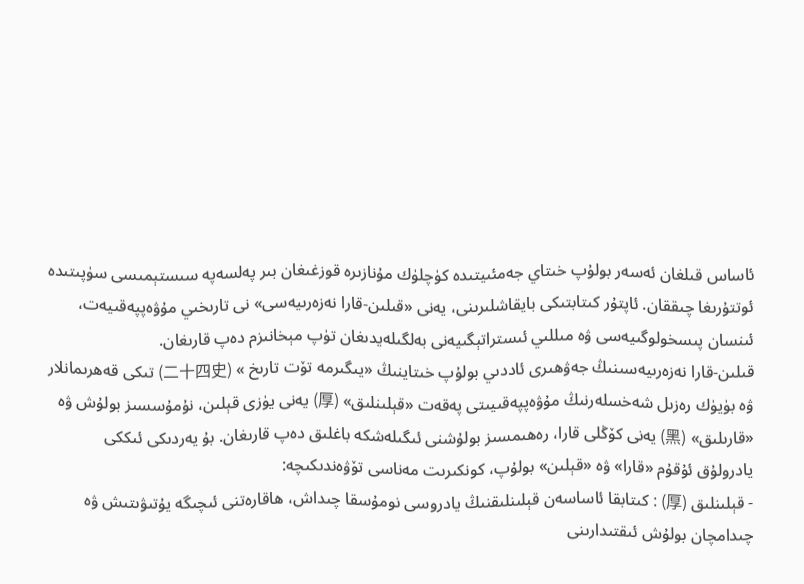ئاساس قىلغان ئەسەر بولۇپ خىتاي جەمئىيتىدە كۈچلۈك مۇنازىرە قوزغىغان بىر پەلسەپە سىستېمىسى سۈپىتىدە ئوتتۇرىغا چىققان. ئاپتۇر كىتابتىكى بايقاشلىرىنى، يەنى «قىلىن-قارا نەزەرىيەسى» نى تارىخىي مۇۋەپپەقىيەت، ئىنسان پىسخولوگىيەسى ۋە مىللىي ئىستراتېگىيەنى بەلگىلەيدىغان تۈپ مېخانىزم دەپ قارىغان.
قىلىن-قارا نەزەرىيەسىنىڭ جەۋھىرى ئاددىي بولۇپ خىتاينىڭ «يىگىرمە تۆت تارىخ » (二十四史) تىكى قەھرىمانلار ۋە بۈيۈك رەزىل شەخسلەرنىڭ مۇۋەپپەقىيىتى پەقەت «قېلىنلىق» (厚) يەنى يۈزى قېلىن، نۇمۇسسىز بولۇش ۋە «قارىلىق» (黑) يەنى كۆڭلى قارا، رەھىمسىز بولۇشنى ئىگىلەشكە باغلىق دەپ قارىغان. بۇ يەردىكى ئىككى يادرولۇق ئۇقۇم «قارا» ۋە «قېلىن» بولۇپ، كونكىرىت مەناسى تۆۋەندىكىچە:
- قېلىنلىق (厚) : كىتابقا ئاساسەن قېلىنلىقنىڭ يادروسى نومۇسقا چىداش، ھاقارەتنى ئىچىگە يۇتىۋىتىش ۋە چىدامچان بولۇش ئىقتىدارىنى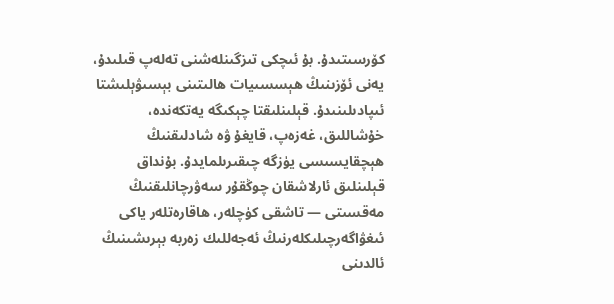كۆرسىتىدۇ. بۇ ئىچكى تىزگىنلەشنى تەلەپ قىلىدۇ، يەنى ئۆزىنىڭ ھېسسىيات ھالىتىنى بېسىۋېلىشتا ئىپادىلىنىدۇ. قېلىنلىقتا چېكىگە يەتكەندە، خۇشاللىق، غەزەپ، قايغۇ ۋە شادلىقنىڭ ھېچقايسىسى يۈزگە چىقىرىلمايدۇ. بۇنداق قېلىنلىق ئارلاشقان چوڭقۇر سەۋرچانلىقنىڭ مەقسىتى — تاشقى كۈچلەر، ھاقارەتلەر ياكى ئىغۋاگەرچىلىكلەرنىڭ ئەجەللىك زەربە بېرىشىنىڭ ئالدىنى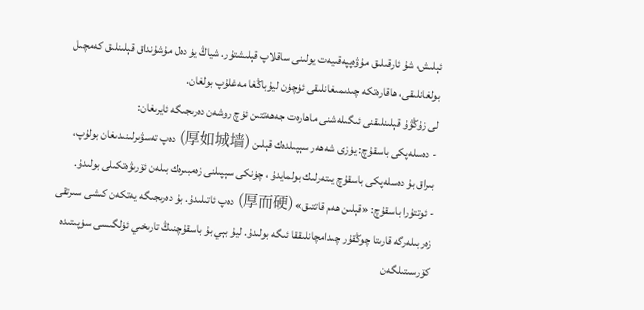ئېلىش، شۇ ئارقىلىق مۇۋەپپەقىيەت يولىنى ساقلاپ قېلىشتۇر. شياڭ يۈ دەل مۇشۇنداق قېلىنلىق كەمچىل بولغانلىقى، ھاقارەتكە چىدىمىغانلىقى ئۈچۈن ليۇباڭغا مەغلۇپ بولغان.
لى زۇڭۋۇ قېلىنلىقنى ئىگىلەشنى ماھارەت جەھەتتىن ئۈچ روشەن دەرىجىگە ئايرىغان:
- دەسلەپكى باسقۇچ: يۈزى شەھەر سېپىلدەك قېلىن (厚如城墙) دەپ تەسۋىرلىنىدىغان بولۇپ، بىراق بۇ دەسلەپكى باسقۇچ يىتەرلىك بولمايدۇ ، چۈنكى سېپىلنى زەمبىرەك بىلەن ئۆرىۋەتكىلى بولىدۇ.
- ئوتتۇرا باسقۇچ: «قېلىن ھەم قاتتىق» (厚而硬) دەپ ئاتىلىدۇ. بۇ دەرىجىگە يەتكەن كىشى سىرتقى زەربىلەرگە قارىتا چوڭقۇر چىدامچانلىققا ئىگە بولىدۇ. ليۇ بېي بۇ باسقۇچنىڭ تارىخىي ئۈلگىسى سۈپىتىدە كۆرسىتىلگەن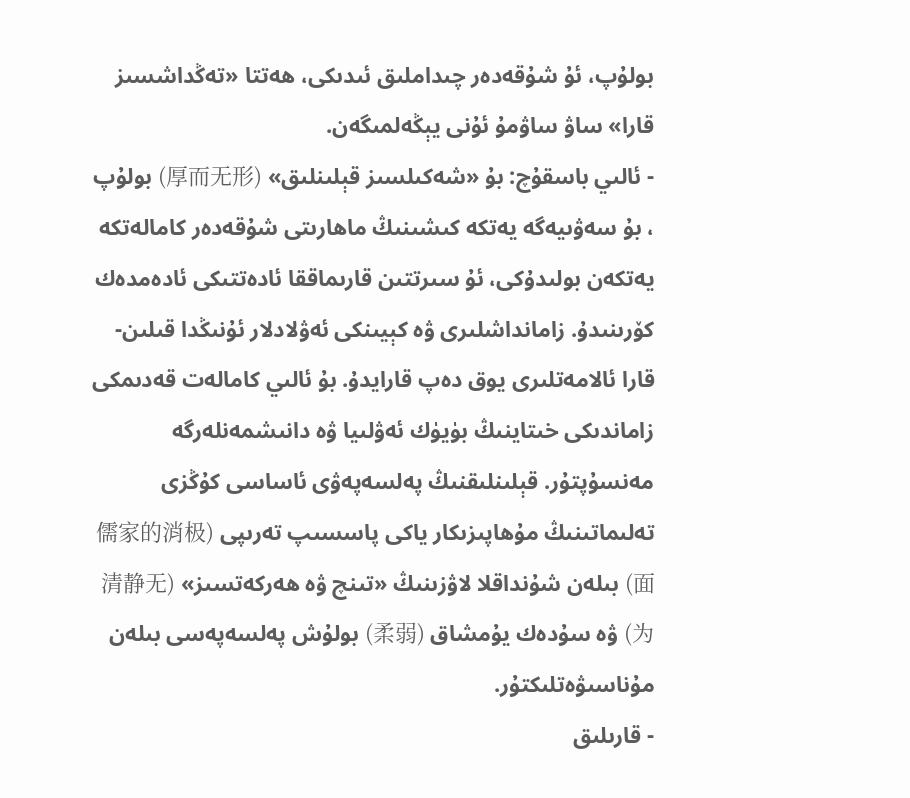بولۇپ، ئۇ شۇقەدەر چىداملىق ئىدىكى، ھەتتا «تەڭداشسىز قارا» ساۋ ساۋمۇ ئۇنى يېڭەلمىگەن.
- ئالىي باسقۇچ: بۇ «شەكىلسىز قېلىنلىق» (厚而无形) بولۇپ ، بۇ سەۋىيەگە يەتكە كىشىنىڭ ماھارىتى شۇقەدەر كامالەتكە يەتكەن بولىدۇكى، ئۇ سىرتتىن قارىماققا ئادەتتىكى ئادەمدەك كۆرىنىدۇ. زامانداشلىرى ۋە كېيىنكى ئەۋلادلار ئۇنىڭدا قىلىن-قارا ئالامەتلىرى يوق دەپ قارايدۇ. بۇ ئالىي كامالەت قەدىمكى زاماندىكى خىتاينىڭ بۈيۈك ئەۋلىيا ۋە دانىشمەنلەرگە مەنسۇپتۇر. قېلىنلىقنىڭ پەلسەپەۋى ئاساسى كۇڭزى تەلىماتىنىڭ مۇھاپىزىكار ياكى پاسسىپ تەرىپى (儒家的消极面) بىلەن شۇنداقلا لاۋزىنىڭ «تىنچ ۋە ھەركەتسىز» (清静无为) ۋە سۇدەك يۇمشاق (柔弱) بولۇش پەلسەپەسى بىلەن مۇناسىۋەتلىكتۇر.
- قارىلىق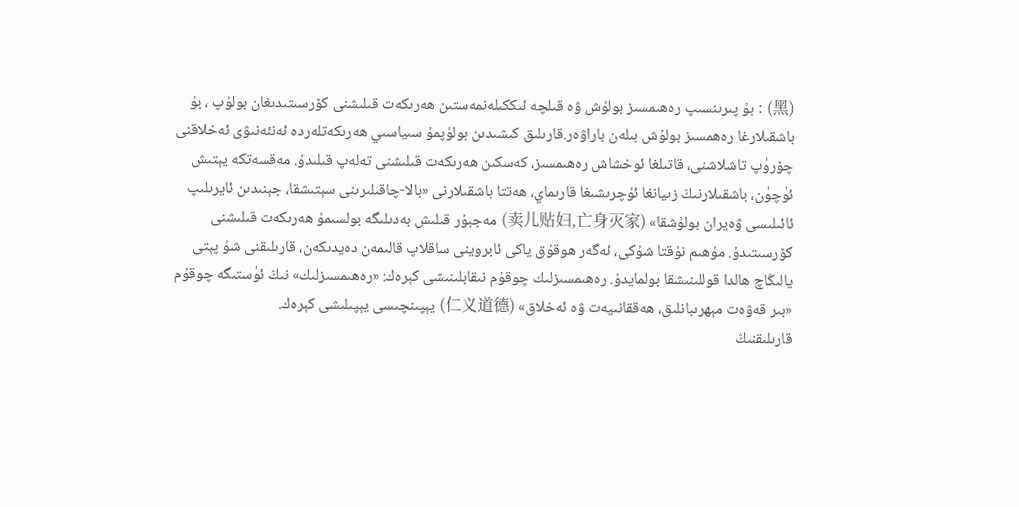(黑) : بۇ پىرىنسىپ رەھىمسىز بولۇش ۋە قىلچە ئىككىلەنمەستىن ھەرىكەت قىلىشنى كۆرسىتىدىغان بولۇپ ، بۇ باشقىلارغا رەھمسىز بولۇش بىلەن باراۋەر.قارىلىق كىشىدىن بولۇپمۇ سىياسىي ھەرىكەتلەردە ئەنئەنىۋى ئەخلاقنى چۆرۈپ تاشلاشنى، قاتىلغا ئوخشاش رەھىمسىز، كەسكىن ھەرىكەت قىلىشنى تەلەپ قىلىدۇ. مەقسەتكە يېتىش ئۈچۈن، باشقىلارنىڭ زىيانغا ئۇچرىشىغا قارىماي، ھەتتا باشقىلارنى «بالا-چاقىلىرىنى سېتىشقا، جېنىدىن ئايرىلىپ ئائىلىسى ۋەيران بولۇشقا» (卖儿贴妇,亡身灭家) مەجبۇر قىلىش بەدىلىگە بولسىمۇ ھەرىكەت قىلىشنى كۆرسىتىدۇ. مۇھىم نۇقتا شۇكى، ئەگەر ھوقۇق ياكى ئابروينى ساقلاپ قالىمەن دەيدىكەن، قارىلىقنى شۇ پېتى يالىڭاچ ھالدا قوللىنىشقا بولمايدۇ. رەھىمسىزلىك چوقۇم نىقابلىنىشى كېرەك: «رەھىمسىزلىك» نىڭ ئۈستىگە چوقۇم «بىر قەۋەت مېھرىبانلىق، ھەققانىيەت ۋە ئەخلاق» (仁义道德) يېپىنچىسى يېپىلىشى كېرەك.
قارىلىقنىڭ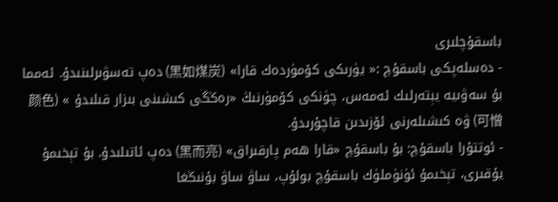باسقۇچلىرى
- دەسلەپكى باسقۇچ :« يۈرىكى كۆمۈردەك قارا» (黑如煤炭) دەپ تەسۋىرلىنىدۇ. ئەمما بۇ سەۋىيە يېتەرلىك ئەمەس، چۈنكى كۆمۈرنىڭ «رەڭگى كىشىنى بىزار قىلىدۇ » (颜色可憎) ۋە كىشىلەرنى ئۆزىدىن قاچۇرىدۇ.
- ئوتتۇرا باسقۇچ: بۇ باسقۇچ «قارا ھەم پارقىراق» (黑而亮) دەپ ئاتىلىدۇ. بۇ تېخىمۇ يۇقىرى، تېخىمۇ ئۈنۈملۈك باسقۇچ بولۇپ، ساۋ ساۋ بۇنىڭغا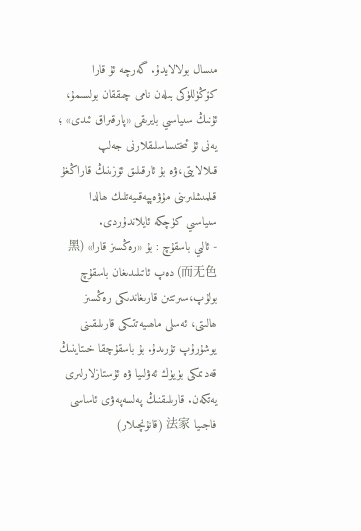مىسال بولالايدۇ. گەرچە ئۇ قارا كۆڭۈللۈكى بىلەن نامى چىققان بولسىمۇ، ئۇنىڭ سىياسىي بايرىقى «پارقىراق ئىدى» ؛ يەنى ئۇ ئىختىساسلىقلارنى جەلپ قىلالايتى،ۋە بۇ ئارقىلىق ئۆزىنىڭ قاراڭغۇ قىلمىشلىرىنى مۇۋەپپەقىيەتلىك ھالدا سىياسىي كۈچكە ئايلاندۇردى.
- ئالىي باسقۇچ : بۇ «رەڭسىز قارا» (黑而无色) دەپ ئاتىلىدىغان باسقۇچ بولۇپ،سىرتتىن قارىغاندىكى رەڭسىز ھالىتى، ئەسلى ماھىيەتتىكى قارىلىقىنى يوشۇرۇپ تۇرىدۇ. بۇ باسقۇچقا خىتاينىڭ قەدىمكى بۈيۈك ئەۋلىيا ۋە ئۇستازلارلىرى يەتكەن. قارىلىقنىڭ پەلسەپەۋى ئاساسى فاجىيا 法家 (قانۇنچىلار)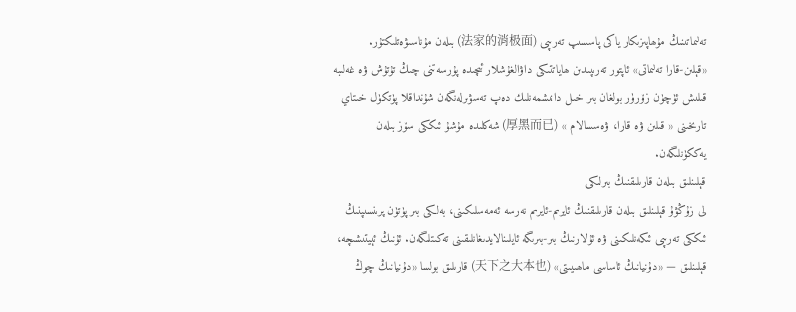تەلىماتىنىڭ مۇھاپىزىكار ياكى پاسسىپ تەرىپى (法家的消极面) بىلەن مۇناسىۋەتلىكتۇر.
«قېلىن-قارا تەلىماتى» ئاپتور تەرىپىدىن ھاياتتىكى داۋالغۇشلار ئىچىدە پۇرسەتنى چىڭ تۇتۇش ۋە غەلىبە قىلىش ئۈچۈن زۆرۈر بولغان بىر خىل دانىشمەنلىك دەپ تەسۋىرلەنگەن شۇنداقلا پۈتكۈل خىتاي تارىخىنى « قىلىن ۋە قارا، ۋەسسالام » (厚黑而已) شەكلىدە مۇشۇ ئىككى سۆز بىلەن يەككۈنلىگەن.
قېلىنلىق بىلەن قارىلىقنىڭ بىرلىكى
لى زۇڭۋۇ قېلىنلىق بىلەن قارىلىقنىڭ ئايرىم-ئايرىم نەرسە ئەمەسلىكىنى، بەلكى بىر پۈتۈن پرىنسىپنىڭ ئىككى تەرىپى ئىكەنلىكىنى ۋە ئۇلارنىڭ بىر-بىرىگە ئايلىنالايدىغانلىقىنى تەكىتلىگەن. ئۇنىڭ ئېيتىشىچە، قېلىنلىق — «دۇنيانىڭ ئاساسى ماھىيىتى» (天下之大本也) قارىلىق بولسا «دۇنيانىڭ چوڭ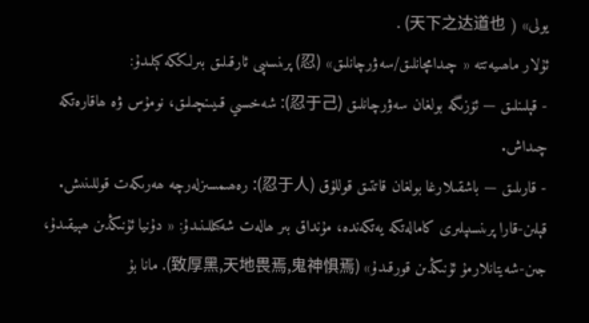يولى» ( 天下之达道也) .
ئۇلار ماھىيەتتە « چىدامچانلىق/سەۋرچانلىق» (忍) پرىنسىپى ئارقىلىق بىرلىككە كېلىدۇ:
- قېلىنلىق — ئۆزىگە بولغان سەۋرچانلىق (忍于己): شەخسىي قىيىنچىلىق، نومۇس ۋە ھاقارەتكە چىداش.
- قارىلىق — باشقىلارغا بولغان قاتتىق قوللۇق (忍于人): رەھىمسىزلەرچە ھەرىكەت قوللىنىش.
قېلىن-قارا پرىنسىپلىرى كامالەتكە يەتكەندە، مۇنداق بىر ھالەت شەكىللىنىدۇ: « دۇنيا ئۇنىڭدىن ھېيقىدۇ، جىن-شەيتانلارمۇ ئۇنىڭدىن قورقىدۇ» (致厚黑,天地畏焉,鬼神惧焉). مانا بۇ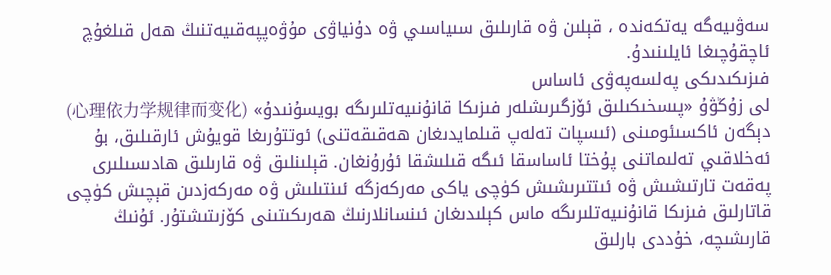سەۋىيەگە يەتكەندە ، قېلىن ۋە قارىلىق سىياسىي ۋە دۇنياۋى مۇۋەپپەقىيەتنىڭ ھەل قىلغۇچ ئاچقۇچىغا ئايلىنىدۇ.
فىزىكىدىكى پەلسەپەۋى ئاساس
لى زۇڭۋۇ «پىسخىكىلىق ئۆزگىرىشلەر فىزىكا قانۇنىيەتلىرىگە بويسۇنىدۇ» (心理依力学规律而变化) دېگەن ئاكسىئومىنى (ئىسپات تەلەپ قىلمايدىغان ھەقىقەتنى) ئوتتۇرىغا قويۇش ئارقىلىق، بۇ ئەخلاقىي تەلىماتنى پۇختا ئاساسقا ئىگە قىلىشقا ئۇرۇنغان. قېلىنلىق ۋە قارىلىق ھادىسىلىرى پەقەت تارتىشىش ۋە ئىتتىرىشىش كۈچى ياكى مەركەزگە ئىنتىلىش ۋە مەركەزدىن قېچىش كۈچى قاتارلىق فىزىكا قانۇنىيەتلىرىگە ماس كېلىدىغان ئىنسانلارنىڭ ھەرىكىتىنى كۆزىتىشتۇر. ئۇنىڭ قارىشىچە، خۇددى بارلىق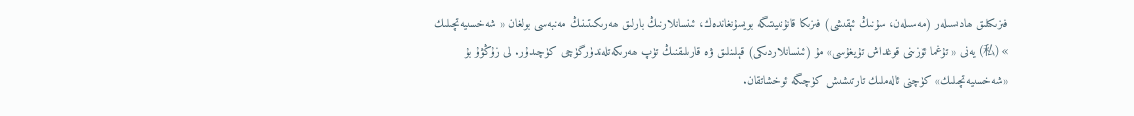فىزىكىلىق ھادىسىلەر (مەسىلەن، سۇنىڭ ئېقىشى) فىزىكا قانۇنىيىتىگە بويسۇنغاندەك، ئىنسانلارنىڭ بارلىق ھەرىكىتىنىڭ مەنبەسى بولغان « شەخسىيەتچىلىك » (私) يەنى « تۇغما ئۆزىنى قوغداش تۇيغۇسى» مۇ (ئىنسانلاردىكى) قېلىنلىق ۋە قارىلىقنىڭ تۈپ ھەرىكەتلەندۈرگۈچى كۈچىدۇر. لى زۇڭۋۇ بۇ «شەخسىيەتچىلىك» كۈچنى ئالەملىك تارتىشىش كۈچىگە ئوخشاتقان.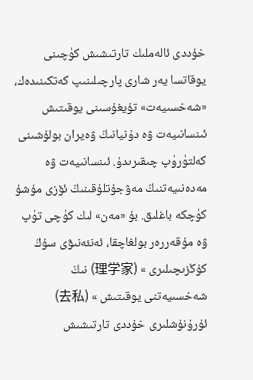خۇددى ئالەملىك تارتىشىش كۈچىنى يوقاتسا يەر شارى پارچىلىنىپ كەتكىنىدەك، «شەخسىيەت» تۇيغۇسىنى يوقىتىش ئىنسانىيەت ۋە دۇنيانىڭ ۋەيران بولۇشىنى كەلتۈرۈپ چىقىرىدۇ. ئىنسانىيەت ۋە مەدەنىيەتنىڭ مەۋجۇتلۇقىنىڭ ئۆزى مۇشۇ كۈچكە باغلىق. بۇ «مەن» لىك كۈچى تۈپ ۋە مۇقەررەر بولغاچقا، ئەنئەنىۋى سۇڭ كۇڭزىچىلىرى » (理学家) نىڭ شەخسىيەتنى يوقىتىش » (去私) ئۇرۇنۇشلىرى خۇددى تارتىشىش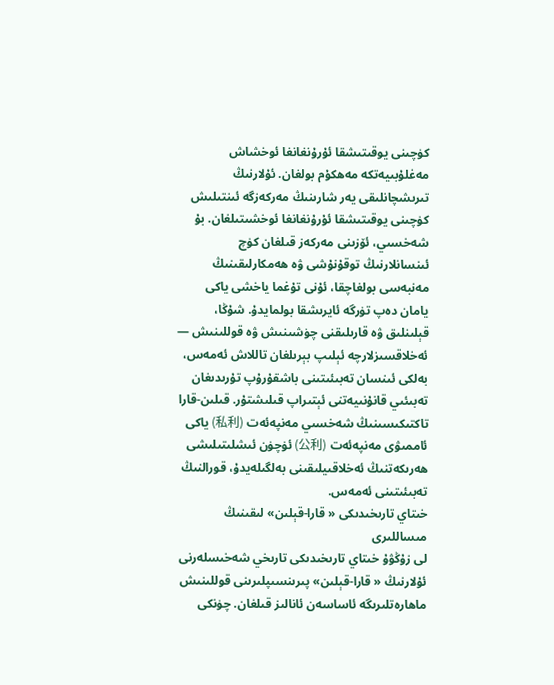كۈچىنى يوقىتىشقا ئۇرۇنغانغا ئوخشاش مەغلۇبىيەتكە مەھكۇم بولغان. ئۇلارنىڭ تىرىشچانلىقى يەر شارىنىڭ مەركەزگە ئىنتىلىش كۈچىنى يوقىتىشقا ئۇرۇنغانغا ئوخشىتىلغان. بۇ شەخسىي، ئۆزىنى مەركەز قىلغان كۈچ ئىنسانلارنىڭ توقۇنۇشى ۋە ھەمكارلىقىنىڭ مەنبەسى بولغاچقا، ئۇنى تۇغما ياخشى ياكى يامان دەپ تۈرگە ئايرىشقا بولمايدۇ. شۇڭا، قېلىنلىق ۋە قارىلىقنى چۈشىنىش ۋە قوللىنىش — ئەخلاقسىزلارچە ئېلىپ بېرىلغان تاللاش ئەمەس، بەلكى ئىنسان تەبىئىتىنى باشقۇرۇپ تۇرىدىغان تەبىئىي قانۇنىيەتنى ئېتىراپ قىلىشتۇر. قىلىن-قارا تاكتىكىسىنىڭ شەخسىي مەنپەئەت (私利) ياكى ئاممىۋى مەنپەئەت (公利) ئۈچۈن ئىشلىتىلىشى ھەرىكەتنىڭ ئەخلاقىيلىقىنى بەلگىلەيدۇ، قورالنىڭ تەبىئىتىنى ئەمەس.
خىتاي تارىخىدىكى « قارا-قېلىن» لىقىنىڭ مىساللىرى
لى زۇڭۋۇ خىتاي تارىخىدىكى تارىخي شەخىسلەرنى ئۇلارنىڭ « قارا-قېلىن» پىرىنسىپلىرىنى قوللىنىش ماھارەتلىرىگە ئاساسەن ئانالىز قىلغان. چۈنكى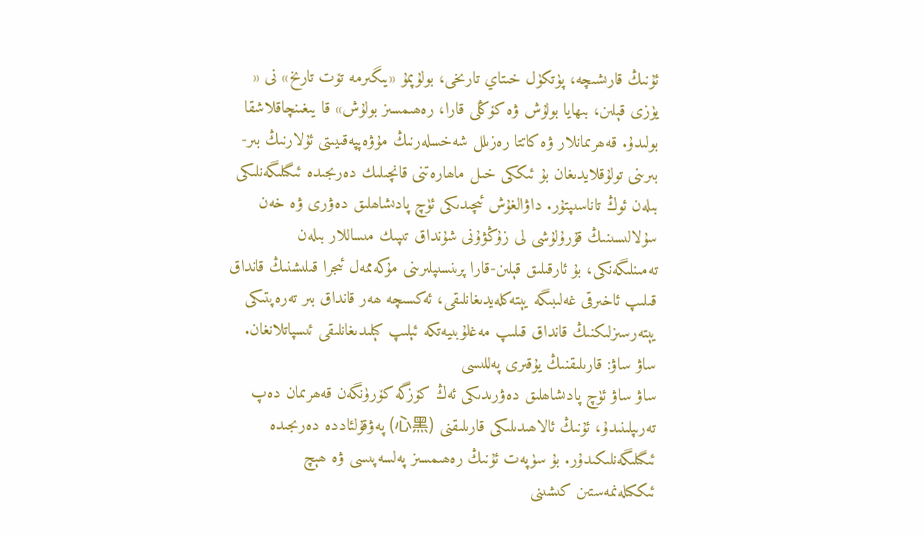ئۇنىڭ قارىشىچە، پۈتكۈل خىتاي تارىخى، بولۇپمۇ «يىگىرمە تۆت تارىخ» نى « يۈزى قېلىن، بىھايا بولۇش ۋە كۆڭلى قارا، رەھىمسىز بولۇش» قا يىغىنچاقلاشقا بولىدۇ. قەھرىمانلار ۋە كاتتا رەزىلل شەخسلەرنىڭ مۇۋەپپەقىيىتى ئۇلارنىڭ بىر-بىرىنى تولۇقلايدىغان بۇ ئىككى خىل ماھارەتنى قانچىلىك دەرىجىدە ئىگىلىگەنلىكى بىلەن ئوڭ تاناسىپتۇر. داۋالغۇش ئىچىدىكى ئۈچ پادىشاھلىق دەۋرى ۋە خەن سۇلالىسىنىڭ قۇرۇلۇشى لى زۇڭۋۇنى شۇنداق تىپىك مىساللار بىلەن تەمىنلىگەنكى، بۇ ئارقىلىق قېلىن-قارا پرىنسىپلىرىنى مۇكەممەل ئىجرا قىلىشنىڭ قانداق قىلىپ ئاخىرقى غەلىبىگە يېتەكلەيدىغانلىقى، ئەكسىچە ھەر قانداق بىر تەرەپتىكى يېتەرسىزلىكنىڭ قانداق قىلىپ مەغلۇبىيەتكە ئېلىپ كېلىدىغانلىقى ئىسپاتلانغان.
ساۋ ساۋ: قارىلىقنىڭ يۇقىرى پەللىسى
ساۋ ساۋ ئۈچ پادىشاھلىق دەۋرىدىكى ئەڭ كۆزگە كۆرۈنگەن قەھرىمان دەپ تەرىپلىنىدۇ، ئۇنىڭ ئالاھىدىلىكى قارىلىقنى (心黑) پەۋقۇلئاددە دەرىجىدە ئىگىلىگەنلىكىدۇر. بۇ سۈپەت ئۇنىڭ رەھىمسىز پەلسەپىسى ۋە ھېچ ئىككىلەنمەستىن كىشىنى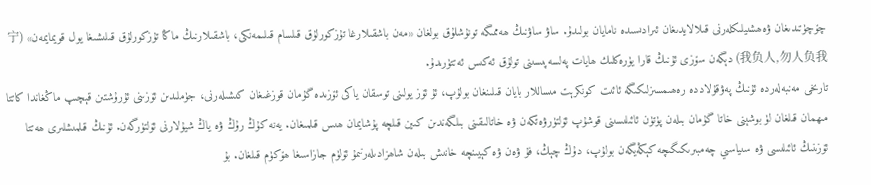چۆچۈتىدىغان ۋەھشىيلىكلەرنى قىلالايدىغان ئىرادىسىدە نامايان بولىدۇ. ساۋ ساۋنىڭ ھەممىگە تونۇشلۇق بولغان «مەن باشقىلارغا تۇزكورلۇق قىلسام قىلىمەنكى، باشقىلارنىڭ ماڭا تۇزكورلۇق قىلىشىغا يول قويمايمەن» (宁我负人,勿人负我) دېگەن سۆزى ئۇنىڭ قارا يۈرەكلىك ھايات پەلسەپىسىنى تولۇق ئەكىس ئەتتۈرىدۇ.
تارىخى مەنبەلەردە ئۇنىڭ پەۋقۇلاددە رەھىمسىزلىكىگە ئائىت كونكرېت مىساللار بايان قىلىنغان بولۇپ، ئۇ ئۆز يولىنى توسقان ياكى ئۆزىدە گۇمان قوزغىغان كىشىلەرنى، جۈملىدىن ئۆزىنى ئۇرۇشتىن قېچىپ ماڭغاندا كاتتا مىھمان قىلغان لۈ بوشېنى خاتا گۇمان بىلەن پۈتۈن ئائىلىسىنى قوشۇپ ئۆلتۈرۋەتكەن ۋە خاتالىقىنى بىلگەندىن كىين قىلچە پۇشايمان ھىس قىلمىغان. يەنە كۇڭ رۇڭ ۋە ياڭ شيۇلارنى ئۆلتۈرگەن. ئۇنىڭ قىلمىشلىرى ھەتتا ئۆزىنىڭ ئائىلىسى ۋە سىياسىي چەمبىرىكىگىچە كېڭەيگەن بولۇپ، دۇڭ چېڭ، فۇ ۋەن ۋە كېيىنچە خانىش بىلەن شاھزادىلەرنىمۇ ئۆلۈم جازاسىغا ھۆكۈم قىلغان. بۇ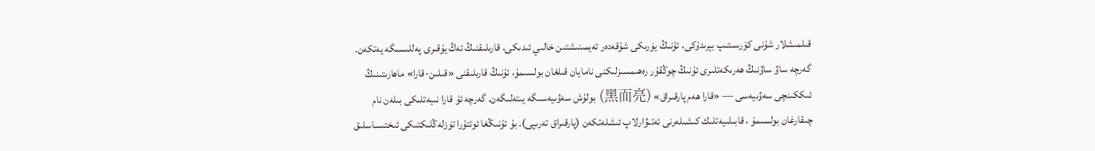قىلمىشلار شۇنى كۆرسىتىپ بېرىدۇكى، ئۇنىڭ يۈرىكى شۇقەدەر ئەيمىنىشتىن خالىي ئىدىكى، قارىلىقنىڭ ئەڭ يۇقىرى پەللىسىگە يەتكەن. گەرچە ساۋ ساۋنىڭ ھەرىكەتلىرى ئۇنىڭ چوڭقۇر رەھىمسىزلىكنى نامايان قىلغان بولسىمۇ، ئۇنىڭ قارىلىقنى «قىلىن-قارا» ماھارىتىنىڭ ئىككىنچى سەۋىيەسى — «قارا ھەم پارقىراق» (黑而亮) بولۇش سەۋىيەسىگە يىتەلىگەن. گەرچە ئۇ قارا نىيەتلىكى بىلەن نام چىقارغان بولسىمۇ ، قابىلىيەتلىك كىشىلەرنى ئەتىۋارلاپ ئىشلەتكەن (پارقىراق تەرىپى). بۇ ئۇنىڭغا ئوتتۇرا تۈزلەڭلىكتىكى ئىختىساسلىق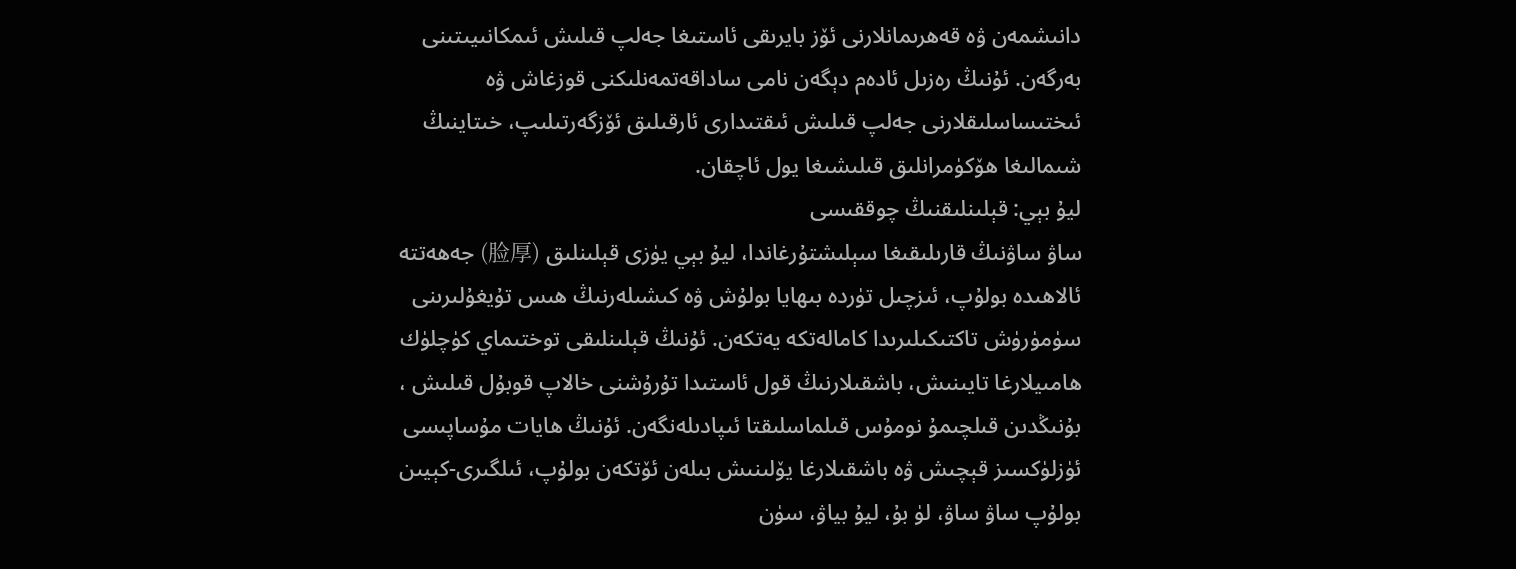دانىشمەن ۋە قەھرىمانلارنى ئۆز بايرىقى ئاستىغا جەلپ قىلىش ئىمكانىيىتىنى بەرگەن. ئۇنىڭ رەزىل ئادەم دېگەن نامى ساداقەتمەنلىكنى قوزغاش ۋە ئىختىساسلىقلارنى جەلپ قىلىش ئىقتىدارى ئارقىلىق ئۆزگەرتىلىپ، خىتاينىڭ شىمالىغا ھۆكۈمرانلىق قىلىشىغا يول ئاچقان.
ليۇ بېي: قېلىنلىقنىڭ چوققىسى
ساۋ ساۋنىڭ قارىلىقىغا سېلىشتۇرغاندا، ليۇ بېي يۈزى قېلىنلىق (脸厚) جەھەتتە ئالاھىدە بولۇپ، ئىزچىل تۈردە بىھايا بولۇش ۋە كىشىلەرنىڭ ھىس تۇيغۇلىرىنى سۈمۈرۈش تاكتىكىلىرىدا كامالەتكە يەتكەن. ئۇنىڭ قېلىنلىقى توختىماي كۈچلۈك ھامىيلارغا تايىنىش، باشقىلارنىڭ قول ئاستىدا تۇرۇشنى خالاپ قوبۇل قىلىش ، بۇنىڭدىن قىلچىمۇ نومۇس قىلماسلىقتا ئىپادىلەنگەن. ئۇنىڭ ھايات مۇساپىسى ئۈزلۈكسىز قېچىش ۋە باشقىلارغا يۆلىنىش بىلەن ئۆتكەن بولۇپ، ئىلگىرى-كېيىن بولۇپ ساۋ ساۋ، لۈ بۇ، ليۇ بياۋ، سۈن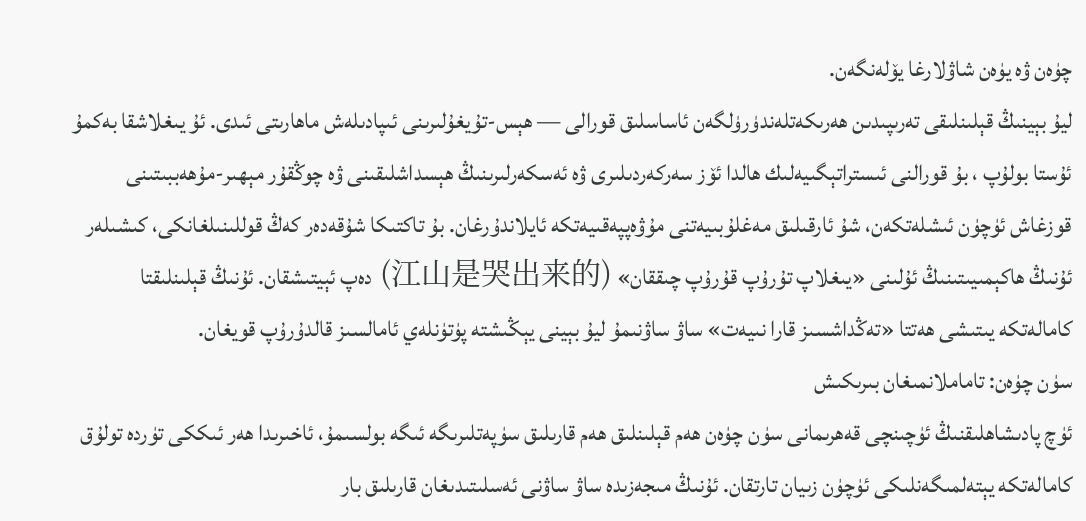چۈەن ۋە يۈەن شاۋلارغا يۆلەنگەن.
ليۇ بېينىڭ قېلىنلىقى تەرىپىدىن ھەرىكەتلەندۈرۈلگەن ئاساسلىق قورالى — ھېس-تۇيغۇلىرىنى ئىپادىلەش ماھارىتى ئىدى. ئۇ يىغلاشقا بەكمۇ ئۇستا بولۇپ ، بۇ قورالنى ئىستراتېگىيەلىك ھالدا ئۆز سەركەردىلىرى ۋە ئەسكەرلىرىنىڭ ھېسداشلىقىنى ۋە چوڭقۇر مېھىر-مۇھەببىتىنى قوزغاش ئۈچۈن ئىشلەتكەن، شۇ ئارقىلىق مەغلۇبىيەتنى مۇۋەپپەقىيەتكە ئايلاندۇرغان. بۇ تاكتىكا شۇقەدەر كەڭ قوللىنىلغانكى، كىشىلەر ئۇنىڭ ھاكېمىيىتىنىڭ ئۇلىنى «يىغلاپ تۇرۇپ قۇرۇپ چىققان» (江山是哭出来的) دەپ ئېيتىشقان. ئۇنىڭ قېلىنلىقتا كامالەتكە يىتىشى ھەتتا «تەڭداشسىز قارا نىيەت» ساۋ ساۋنىمۇ ليۇ بېينى يېڭىشتە پۈتۈنلەي ئامالسىز قالدۇرۇپ قويغان.
سۈن چۈەن: تاماملانمىغان بىرىكىش
ئۈچ پادىشاھلىقنىڭ ئۈچىنچى قەھرىمانى سۈن چۈەن ھەم قېلىنلىق ھەم قارىلىق سۈپەتلىرىگە ئىگە بولسىمۇ، ئاخىرىدا ھەر ئىككى تۈردە تولۇق كامالەتكە يېتەلمىگەنلىكى ئۈچۈن زىيان تارتقان. ئۇنىڭ مىجەزىدە ساۋ ساۋنى ئەسلىتىدىغان قارىلىق بار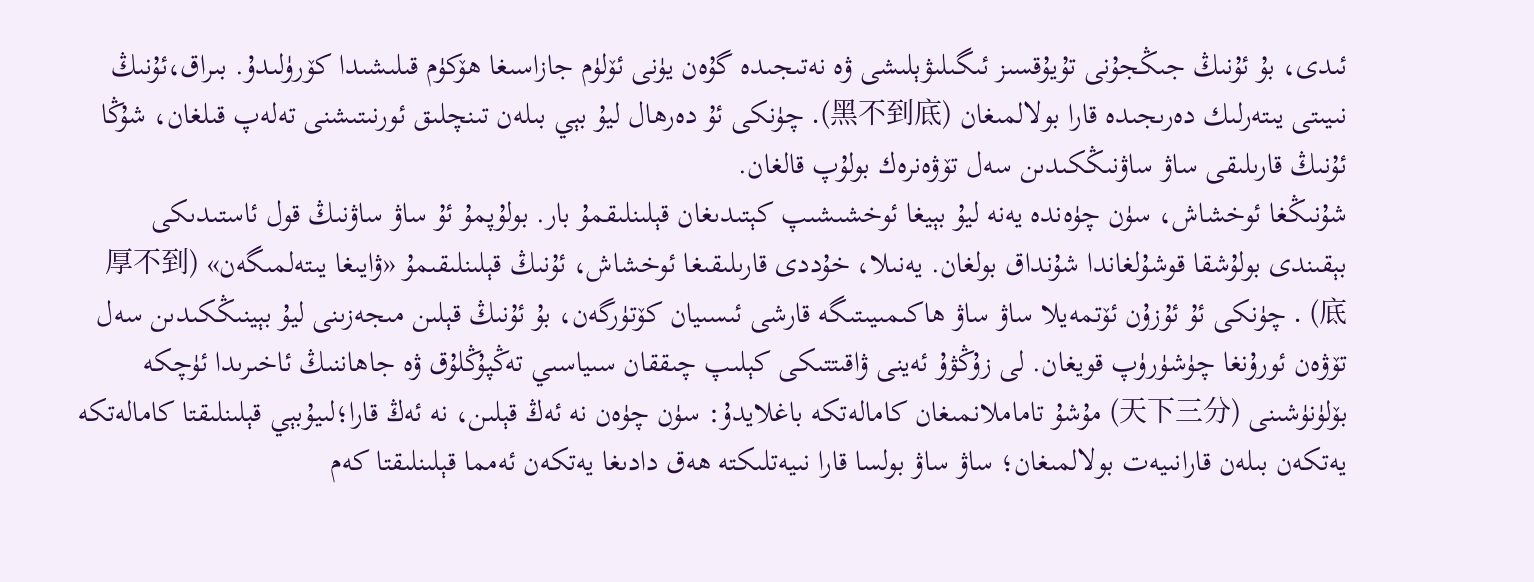ئىدى، بۇ ئۇنىڭ جىڭجۇنى تۇيۇقسىز ئىگىلىۋېلىشى ۋە نەتىجىدە گۇەن يۈنى ئۆلۈم جازاسىغا ھۆكۈم قىلىشىدا كۆرۈلىدۇ. بىراق،ئۇنىڭ نىيىتى يىتەرلىك دەرىجىدە قارا بولالمىغان (黑不到底). چۈنكى ئۇ دەرھال ليۇ بېي بىلەن تىنچلىق ئورنىتىشنى تەلەپ قىلغان، شۇڭا ئۇنىڭ قارىلىقى ساۋ ساۋنىڭكىدىن سەل تۆۋەنرەك بولۇپ قالغان.
شۇنىڭغا ئوخشاش، سۈن چۈەندە يەنە ليۇ بېيغا ئوخشىشىپ كېتىدىغان قېلىنلىقمۇ بار. بولۇپمۇ ئۇ ساۋ ساۋنىڭ قول ئاستىدىكى بېقىندى بولۇشقا قوشۇلغاندا شۇنداق بولغان. يەنىلا، خۇددى قارىلىقىغا ئوخشاش، ئۇنىڭ قېلىنلىقىمۇ «ۋايىغا يىتەلمىگەن» (厚不到底) . چۈنكى ئۇ ئۇزۇن ئۆتمەيلا ساۋ ساۋ ھاكىمىيىتىگە قارشى ئىسىيان كۆتۈرگەن، بۇ ئۇنىڭ قېلىن مىجەزىنى ليۇ بېينىڭكىدىن سەل تۆۋەن ئورۇنغا چۈشۈرۈپ قويغان. لى زۇڭۋۇ ئەينى ۋاقىتتىكى كېلىپ چىققان سىياسىي تەڭپۇڭلۇق ۋە جاھاننىڭ ئاخىرىدا ئۈچكە بۆلۈنۈشىنى (天下三分) مۇشۇ تاماملانمىغان كامالەتكە باغلايدۇ: سۈن چۈەن نە ئەڭ قېلىن، نە ئەڭ قارا؛لىيۇبېي قېلىنلىقتا كامالەتكە يەتكەن بىلەن قارانىيەت بولالمىغان؛ ساۋ ساۋ بولسا قارا نىيەتلىكتە ھەق دادىغا يەتكەن ئەمما قېلىنلىقتا كەم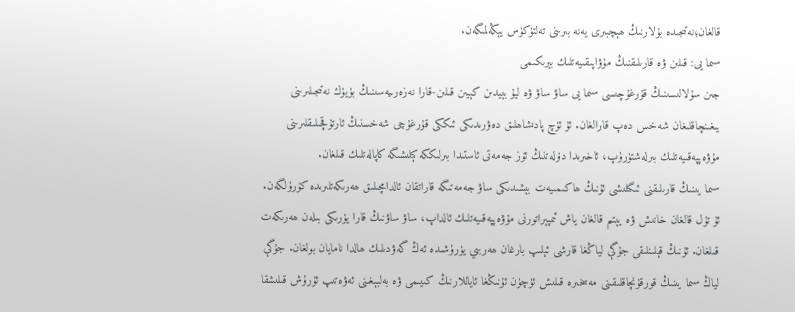قالغان؛نەتىجىدە بۇلارنىڭ ھېچبىرى يەنە بىرىنى تەلتۈكۈس يېڭەلمىگەن.
سىما يى: قىلىن ۋە قارىلىقنىڭ مۇۋاپىقىيەتلىك بېرىكىمى
جىن سۇلالىسىنىڭ قۇرغۇچىسى سىما يى ساۋ ساۋ ۋە ليۇ بېيدىن كېيىن قىلىن-قارا نەزەرىيەسىنىڭ بۈيۈك نەتىجىلىرىنى يىغىنچاقلىغان شەخس دەپ قارالغان. ئۇ ئۈچ پادىشاھلىق دەۋرىدىكى ئىككى قۇرغۇچى شەخسنىڭ ئارتۇقچىلىقلىرىنى مۇۋەپپەقىيەتلىك بىرلەشتۈرۈپ، ئاخىرىدا دۆلەتنىڭ ئۆز جەمەتى ئاستىدا بىرلىككە كېلىشىگە كاپالەتلىك قىلغان.
سىما يىنىڭ قارىلىقنى ئىگىلىشى ئۇنىڭ ھاكىمىيەت بېشىدىكى ساۋ جەمەتىگە قاراتقان ئالدامچىلىق ھەرىكەتلىرىدە كۆرۈلگەن. ئۇ تۇل قالغان خانىش ۋە يېتىم قالغان ياش ئىمپېراتورنى مۇۋەپپەقىيەتلىك ئالداپ، ساۋ ساۋنىڭ قارا يۈرىكى بىلەن ھەرىكەت قىلغان. ئۇنىڭ قېلىنلىقى جۇگې لياڭغا قارشى ئېلىپ بارغان ھەربىي يۈرۈشىدە ئەڭ گەۋدىلىك ھالدا نامايان بولغان. جۇگې لياڭ سىما يىنىڭ قورقۇنچاقلىقىنى مەسخىرە قىلىش ئۈچۈن ئۇنىڭغا ئاياللارنىڭ كىيىمى ۋە بەلبېغىنى ئەۋەتىپ ئۇرۇش قىلىشقا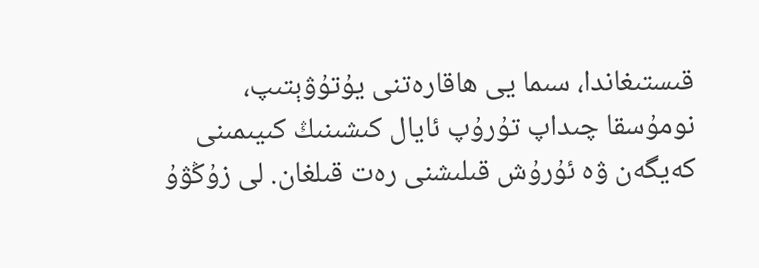قىستىغاندا، سىما يى ھاقارەتنى يۇتۇۋېتىپ، نومۇسقا چىداپ تۇرۇپ ئايال كىشىنىڭ كىيىمىنى كەيگەن ۋە ئۇرۇش قىلىشنى رەت قىلغان. لى زۇڭۋۇ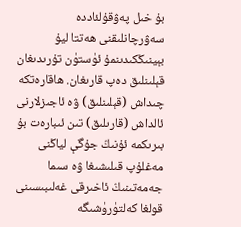بۇ خىل پەۋقۇلئاددە سەۋرچانلىقنى ھەتتا ليۇ بېينىڭكىدىنمۇ ئۈستۈن تۇرىدىغان قېلىنلىق دەپ قارىغان. ھاقارەتكە چىداش (قېلىنلىق) ۋە ئاجىزلارنى ئالداش (قارىلىق) تىن ئىبارەت بۇ بىرىكمە ئۇنىڭ جۇگې لياڭنى مەغلۇپ قىلىشىغا ۋە سىما جەمەتىنىڭ ئاخىرقى غەلىبىسىنى قولغا كەلتۈرۈشىگە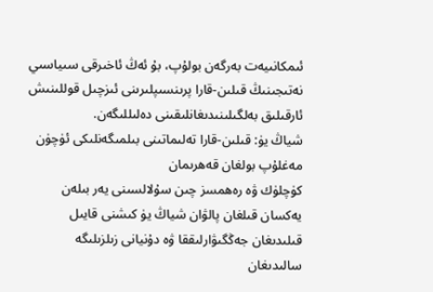ئىمكانىيەت بەرگەن بولۇپ، بۇ ئەڭ ئاخىرقى سىياسىي نەتىجىنىڭ قىلىن-قارا پرىنسىپلىرىنى ئىزچىل قوللىنىش ئارقىلىق بەلگىلىنىدىغانلىقىنى دەلىللىگەن.
شياڭ يۈ: قىلىن-قارا تەلىماتىنى بىلمىگەنلىكى ئۈچۈن مەغلۇپ بولغان قەھرىمان
كۈچلۈك ۋە رەھمسز چىن سۇلالسىنى يەر بىلەن يەكسان قىلغان پالۋان شياڭ يۈ كىشنى قايىل قىلىدىغان جەڭگىۋارلىققا ۋە دۇنيانى زىلزىلىگە سالىدىغان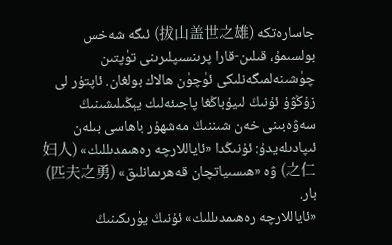جاسارەتكە (拔山盖世之雄) ئىگە شەخس بولسىمۇ، قىلىن-قارا پرىنسىپلىرىنى تۈپتىن چۈشىنەلمىگەنلىكى ئۈچۈن ھالاك بولغان. ئاپتۇر لى زۇڭۋۇ ئۇنىڭ لىيۇباڭغا پاجىئەلىك يېڭىلىشىنىڭ سەۋەبىنى خەن شىننىڭ مەشھۇر باھاسى بىلەن ئىپادىلەيدۇ: ئۇنىڭدا «ئاياللارچە رەھىمدىللىك» (妇人之仁) ۋە «ھىسىياتچان قەھرىمانلىق» (匹夫之勇) بار.
«ئاياللارچە رەھىمدىللىك» ئۇنىڭ يۈرىكىنىڭ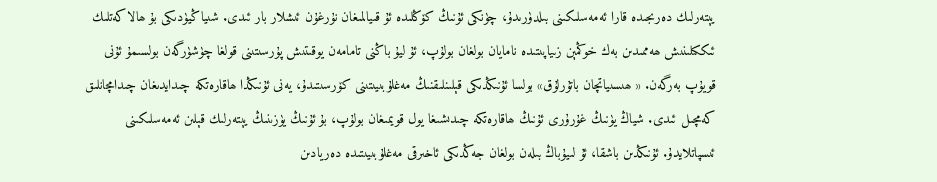يېتەرلىك دەرىجىدە قارا ئەمەسلىكىنى بىلدۈرىدۇ، چۈنكى ئۇنىڭ كۆڭلىدە ئۇ قىيالمىغان نۇرغۇن ئىشلار بار ئىدى. شىياڭيۈدىكى بۇ ھالاكەتلىك ئىككىلىنىش ھەممىدىن بەك خوڭمېن زىياپىتىدە نامايان بولغان بولۇپ، ئۇ ليۇ باڭنى تامامەن يوقىتىش پۇرسىتىنى قولغا چۈشۈرگەن بولسىمۇ ئۇنى قويۇپ بەرگەن. « ھىسىياتچان باتۇرلۇق» بولسا ئۇنىڭدىكى قېلىنلىقنىڭ مەغلۇبىيىتىنى كۆرسىتىدۇ، يەنى ئۇنىڭدا ھاقارەتكە چىدايدىغان چىدامچانلىق كەمچىل ئىدى. شياڭ يۈنىڭ غۇرۇرى ئۇنىڭ ھاقارەتكە چىدىشىغا يول قويمىغان بولۇپ، بۇ ئۇنىڭ يۈزىنىڭ يېتەرلىك قېلىن ئەمەسلىكىنى ئىسپاتلايدۇ. ئۇنىڭدىن باشقا، ئۇ لىيۇباڭ بىلەن بولغان جەڭدىكى ئاخىرقى مەغلۇبىيىتىدە دەريادىن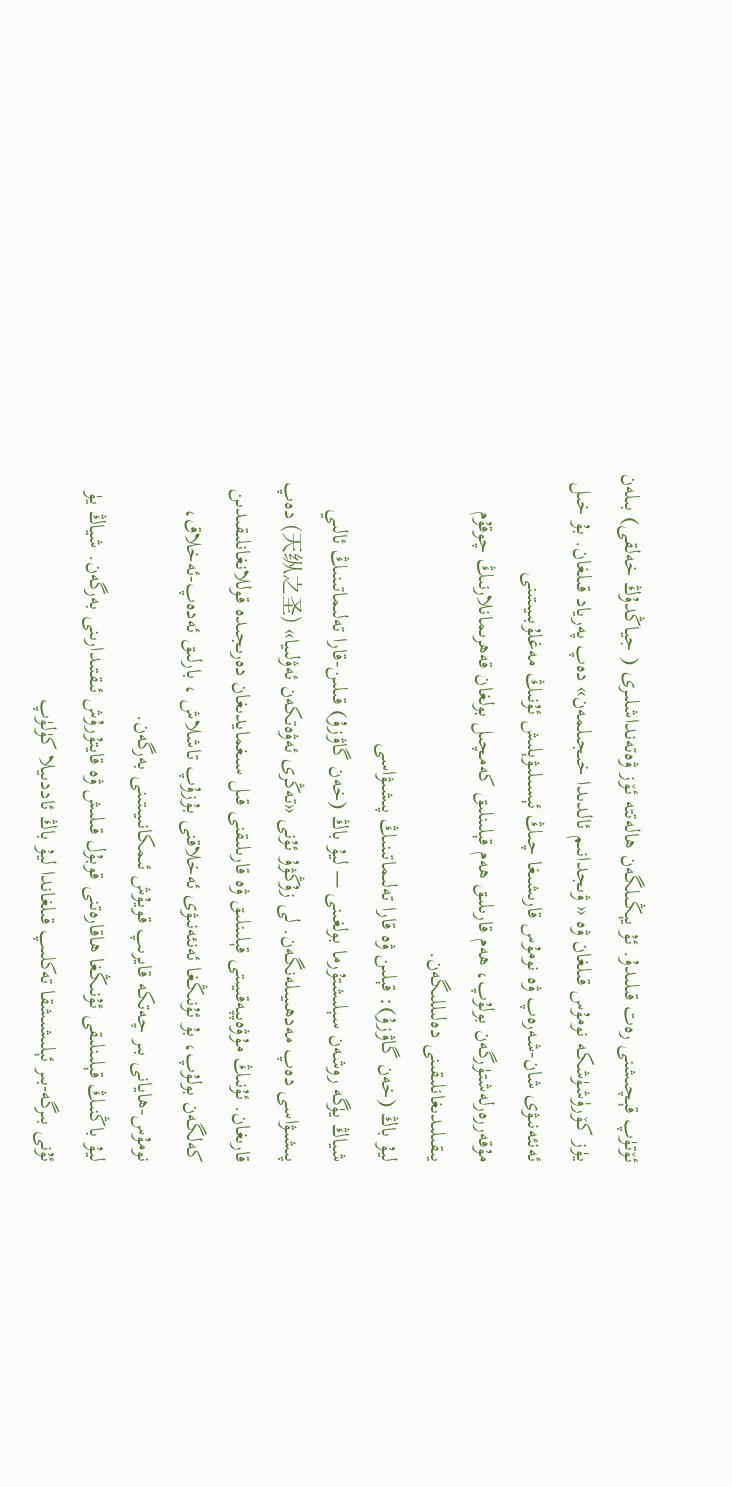ئۆتۈپ قېچىشنى رەت قىلىدۇ. ئۇ يېڭىلگەن ھالەتتە ئۆز ۋەتەنداشلىرى ( جياڭدۇڭ خەلقى) بىلەن يۈز كۆرۈشۈشكە نومۇس قىلغان ۋە « ۋىجدانىم ئالدىدا خىجىلمەن» دەپ پەرياد قىلغان. بۇ خىل ئەنئەنىۋى شان-شەرەپ ۋە نومۇس قارىشىغا چىڭ ئېسىلىۋېلىش ئۇنىڭ مەغلۇبىيىتىنى مۇقەررەرلەشتۈرگەن بولۇپ، ھەم قارىلىق ھەم قېلىنلىق كەمچىل بولغان قەھرىمانلارنىڭ چوقۇم يىقىلىدىغانلىقىنى دەلىللىگەن.
ليۇ باڭ (خەن گاۋزۇ): قېلىن ۋە قارا تەلىماتىنىڭ پىشىۋاسى
شياڭ يۈگە روشەن سېلىشتۇرما بولغىنى — ليۇ باڭ (خەن گاۋزۇ) قىلىن-قارا تەلىماتىنىڭ ئالىي پىشىۋاسى دەپ مەدھىيىلەنگەن. لى زۇڭۋۇ ئۇنى «تەڭرى ئەۋەتكەن ئەۋلىيا» (天纵之圣) دەپ قارىغان. ئۇنىڭ مۇۋەپپەقىيىتى قېلىنلىق ۋە قارىلىقنى قىل سىغمايدىغان دەرىجىدە قوللانغانلىقىدىن كەلگەن بولۇپ، بۇ ئۇنىڭغا ئەنئەنىۋى ئەخلاقنى بۇزۇپ تاشلاش ، بارلىق ئەدەپ-ئەخلاق، نومۇس-ھايانى بىر چەتكە قايرىپ قويۇش ئىمكانىيىتىنى بەرگەن.
ليۇ باڭنىڭ قېلىنلىقى ئۇنىڭغا ھاقارەتنى قوبۇل قىلىش ۋە قايتۇرۇش ئىقتىدارىنى بەرگەن. شياڭ يۈ ئۇنى بىرگە-بىر ئېلىشىشقا تەكلىپ قىلغاندا ليۇ باڭ ئاددىيلا كۈلۈپ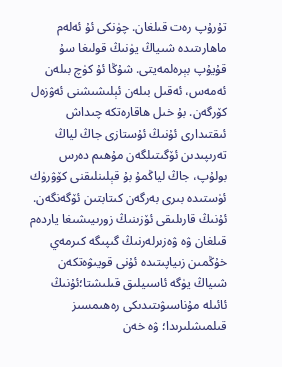تۇرۇپ رەت قىلغان. چۈنكى ئۇ ئەلەم ماھارىتىدە شىياڭ يۈنىڭ قولىغا سۇ قۇيۇپ بېرەلمەيتى. شۇڭا ئۇ كۈچ بىلەن ئەمەس، ئەقىل بىلەن ئېلىشىشنى ئەۋزەل كۆرگەن. بۇ خىل ھاقارەتكە چىداش ئىقتىدارى ئۇنىڭ ئۇستازى جاڭ لياڭ تەرىپىدىن ئۆگىتىلگەن مۇھىم دەرس بولۇپ، جاڭ لياڭمۇ بۇ قېلىنلىقنى كۆۋرۈك ئۈستىدە بىرى بەرگەن كىتابتىن ئۆگەنگەن.
ئۇنىڭ قارىلىقى ئۆزىنىڭ زورىيىشىغا ياردەم قىلغان ۋە ۋەزىرلەرنىڭ گىپىگە كىرمەي خۇڭمىن زىياپىتىدە ئۇنى قويىۋەتكەن شىياڭ يۈگە ئاسىيلىق قىلىشتا؛ئۇنىڭ ئائىلە مۇناسىۋىتىدىكى رەھىمسىز قىلمىشلىرىدا؛ ۋە خەن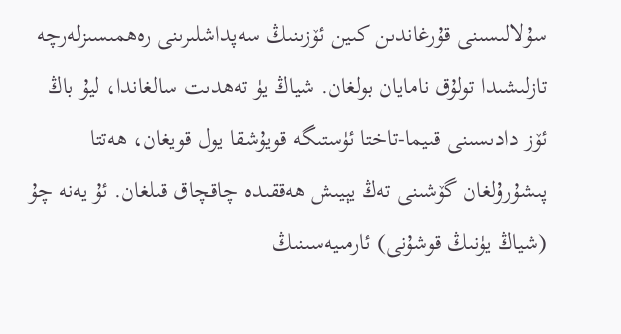سۇلالىسىنى قۇرغاندىن كىين ئۆزىنىڭ سەپداشلىرىنى رەھمىسىزلەرچە تازلىشىدا تولۇق نامايان بولغان. شياڭ يۈ تەھدىت سالغاندا، ليۇ باڭ ئۆز دادىسىنى قىيما-تاختا ئۈستىگە قويۇشقا يول قويغان، ھەتتا پىشۇرۇلغان گۆشىنى تەڭ يېيىش ھەققىدە چاقچاق قىلغان. ئۇ يەنە چۇ (شياڭ يۈنىڭ قوشۇنى) ئارمىيەسىنىڭ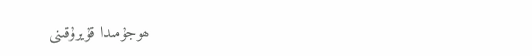ھوجۇمىدا قۇيرۇقىنى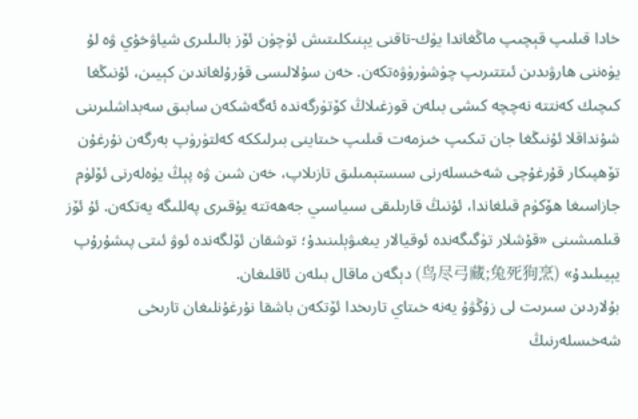خادا قىلىپ قېچىپ ماڭغاندا يۈك-تاقنى يېنىكلىتىش ئۈچۈن ئۆز بالىلىرى شياۋخۇي ۋە لۇ يۈەننى ھارۋىدىن ئىتتىرىپ چۈشۈرۈۋەتكەن. خەن سۇلالىسى قۇرۇلغاندىن كېيىن، ئۇنىڭغا كىچىك كەنتتە نەچچە كىشى بىلەن قوزغىلاڭ كۆتۈرگەندە ئەگەشكەن سابىق سەبداشلىرىنى شۇنداقلا ئۇنىڭغا جان تىكىپ خىزمەت قىلىپ خىتاينى بىرلىككە كەلتۈرۈپ بەرگەن نۇرغۇن تۆھپىكار قۇرغۇچى شەخىسلەرنى سىستېمىلىق تازىلاپ، خەن شىن ۋە پېڭ يۈەلەرنى ئۆلۈم جازاسىغا ھۆكۈم قىلغاندا، ئۇنىڭ قارىلىقى سىياسىي جەھەتتە يۇقىرى پەللىگە يەتكەن. ئۇ ئۆز قىلمىشىنى «قۇشلار تۈگىگەندە ئوقيالار يىغىۋېلىنىدۇ؛ توشقان ئۆلگەندە ئوۋ ئىتى پىشۇرۇپ يېيىلىدۇ» (鸟尽弓藏;兔死狗烹) دېگەن ماقال بىلەن ئاقلىغان.
بۇلاردىن سىرىت لى زۇڭۋۇ يەنە خىتاي تارىخدا ئۆتكەن باشقا نۇرغۇنلىغان تارىخى شەخىسلەرنىڭ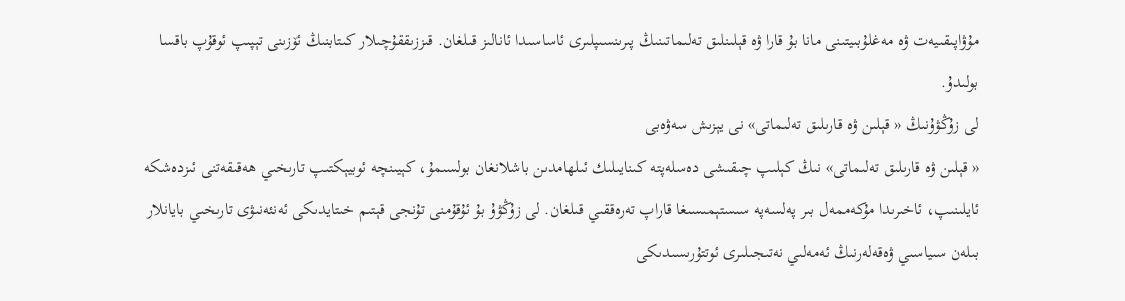مۇۋاپىقىيەت ۋە مەغلۇبىيتىنى مانا بۇ قارا ۋە قېلىنلىق تەلىماتىنىڭ پىرىنسىپلىرى ئاساسىدا ئانالىز قىلغان. قىززىققۇچىلار كىتابنىڭ ئۆزىنى تېپىپ ئوقۇپ باقسا بولىدۇ.
لى زۇڭۋۇنىڭ « قېلىن ۋە قارىلىق تەلىماتى» نى يېزىش سەۋەبى
« قېلىن ۋە قارىلىق تەلىماتى» نىڭ كېلىپ چىقىشى دەسلەپتە كىنايىلىك ئىلھامدىن باشلانغان بولسىمۇ، كېيىنچە ئوبيېكتىپ تارىخىي ھەقىقەتنى ئىزدەشكە ئايلىنىپ، ئاخىرىدا مۇكەممەل بىر پەلسەپە سىستېمىسىغا قاراپ تەرەققىي قىلغان. لى زۇڭۋۇ بۇ ئۇقۇمنى تۇنجى قېتىم خىتايدىكى ئەنئەنىۋى تارىخىي بايانلار بىلەن سىياسىي ۋەقەلەرنىڭ ئەمەلىي نەتىجىلىرى ئوتتۇرىسىدىكى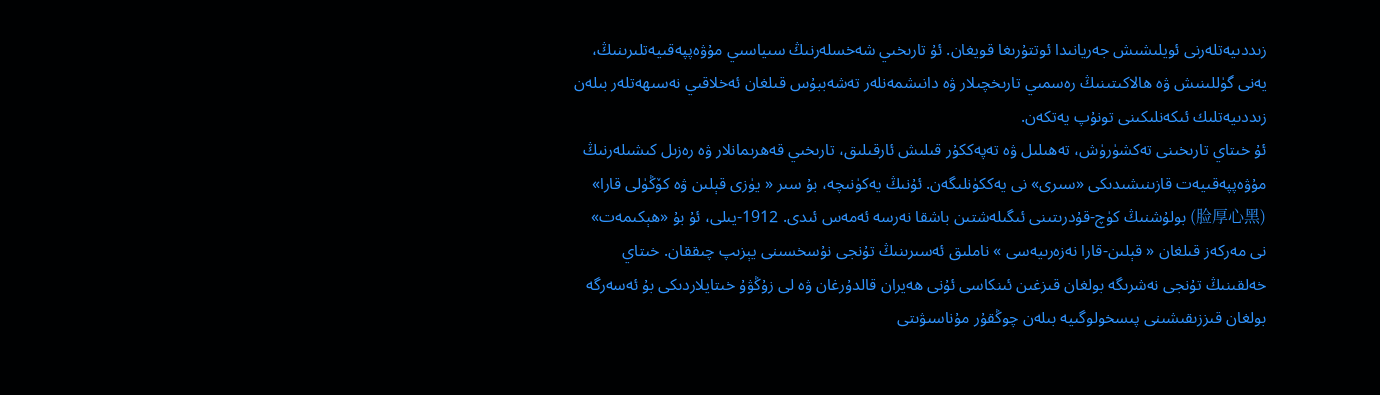زىددىيەتلەرنى ئويلىشىش جەريانىدا ئوتتۇرىغا قويغان. ئۇ تارىخىي شەخسلەرنىڭ سىياسىي مۇۋەپپەقىيەتلىرىنىڭ، يەنى گۈللىنىش ۋە ھالاكىتىنىڭ رەسمىي تارىخچىلار ۋە دانىشمەنلەر تەشەببۇس قىلغان ئەخلاقىي نەسىھەتلەر بىلەن زىددىيەتلىك ئىكەنلىكىنى تونۇپ يەتكەن.
ئۇ خىتاي تارىخىنى تەكشۈرۈش، تەھىلىل ۋە تەپەككۇر قىلىش ئارقىلىق، تارىخىي قەھرىمانلار ۋە رەزىل كىشىلەرنىڭ مۇۋەپپەقىيەت قازىنىشىدىكى «سىرى» نى يەككۈنلىگەن. ئۇنىڭ يەكۈنىچە، بۇ سىر « يۈزى قېلىن ۋە كۆڭۈلى قارا» (脸厚心黑) بولۇشنىڭ كۈچ-قۇدرىتىنى ئىگىلەشتىن باشقا نەرسە ئەمەس ئىدى. 1912-يىلى، ئۇ بۇ «ھېكىمەت» نى مەركەز قىلغان « قېلىن-قارا نەزەرىيەسى » ناملىق ئەسىرىنىڭ تۇنجى نۇسخسىنى يېزىپ چىققان. خىتاي خەلقىنىڭ تۇنجى نەشرىگە بولغان قىزغىن ئىنكاسى ئۇنى ھەيران قالدۇرغان ۋە لى زۇڭۋۇ خىتايلاردىكى بۇ ئەسەرگە بولغان قىززىقىشىنى پىسخولوگىيە بىلەن چوڭقۇر مۇناسىۋىتى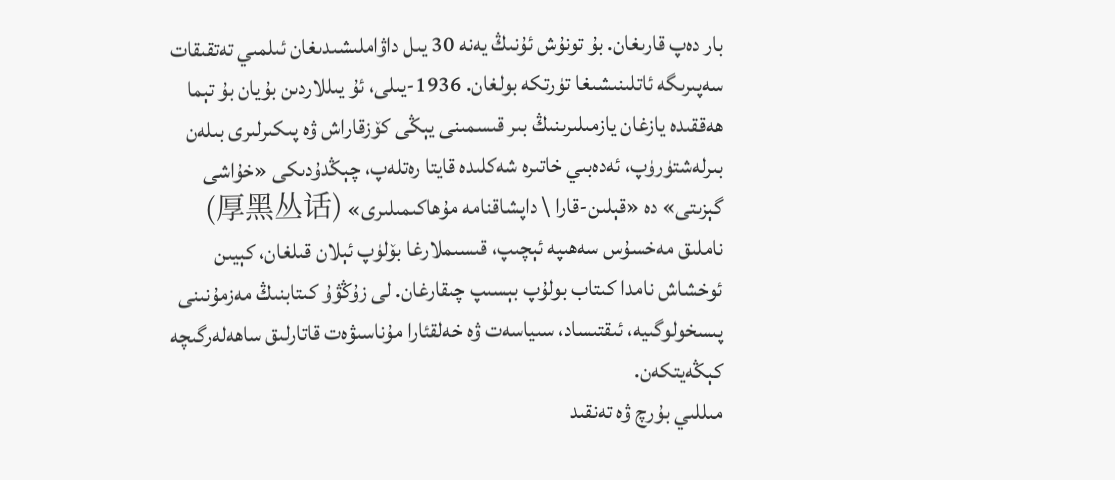بار دەپ قارىغان. بۇ تونۇش ئۇنىڭ يەنە 30 يىل داۋاملىشىدىغان ئىلمىي تەتقىقات سەپىرىگە ئاتلىنىشىغا تۈرتكە بولغان. 1936-يىلى، ئۇ يىللاردىن بۇيان بۇ تېما ھەققىدە يازغان يازمىلىرىنىڭ بىر قىسمىنى يېڭى كۆزقاراش ۋە پىكىرلىرى بىلەن بىرلەشتۈرۈپ، ئەدەبىي خاتىرە شەكلىدە قايتا رەتلەپ، چېڭدۇدىكى «خۇاشى گېزىتى» دە «قېلىن-قارا \ داپشاقنامە مۇھاكىمىلىرى» (厚黑丛话) ناملىق مەخسۇس سەھىپە ئېچىپ، قىسىملارغا بۆلۈپ ئېلان قىلغان، كېيىن ئوخشاش نامدا كىتاب بولۇپ بېسىپ چىقارغان. لى زۇڭۋۇ كىتابنىڭ مەزمۇنىنى پىسخولوگىيە، ئىقتىساد، سىياسەت ۋە خەلقئارا مۇناسىۋەت قاتارلىق ساھەلەرگىچە كېڭەيتكەن.
مىللىي بۇرچ ۋە تەنقىد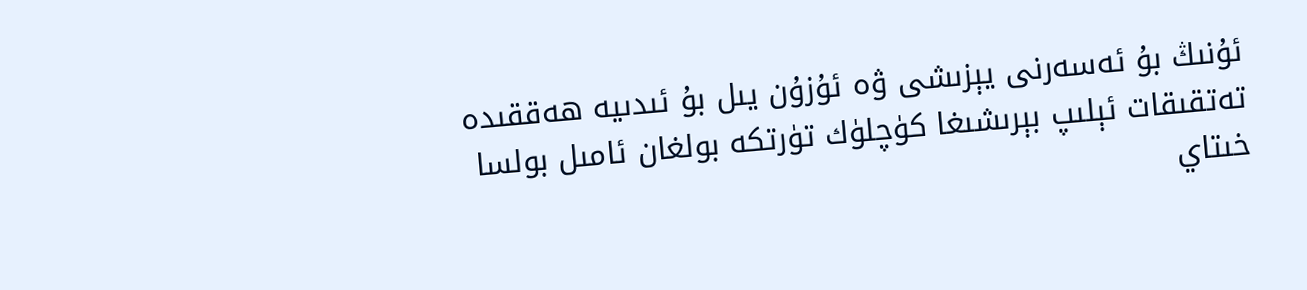ئۇنىڭ بۇ ئەسەرنى يېزىشى ۋە ئۇزۇن يىل بۇ ئىدىيە ھەققىدە تەتقىقات ئېلىپ بېرىشىغا كۈچلۈك تۈرتكە بولغان ئامىل بولسا خىتاي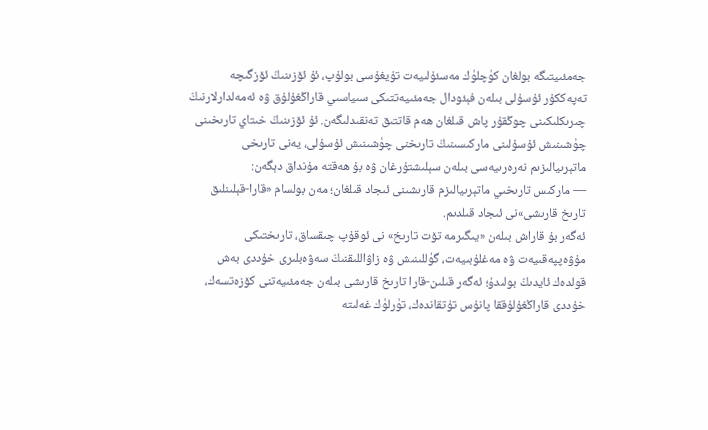جەمئىيتىگە بولغان كۈچلۈك مەسئۇلىيەت تۇيغۇسى بولۇپ، ئۇ ئۆزىنىڭ ئۆزگىچە تەپەككۇر ئۇسۇلى بىلەن فېئودال جەمئىيەتتىكى سىياسىي قاراڭغۇلۇق ۋە ئەمەلدارلارنىڭ چىرىكلىكىنى چوڭقۇر پاش قىلغان ھەم قاتتىق تەنقىدلىگەن. ئۇ ئۆزىنىڭ خىتاي تارىخىنى چۈشىنىش ئۇسۇلىنى ماركىسىنىڭ تارىخنى چۈشىنىش ئۇسۇلى، يەنى تارىخى ماتېرىيالىزىم نەرەرىيەسى بىلەن سېلىشتۇرغان ۋە بۇ ھەقتە مۇنداق دېگەن:
— ماركىس تارىخىي ماتېرىيالىزم قارىشىنى ئىجاد قىلغان؛ مەن بولسام «قارا-قېلىنلىق تارىخ قارىشى»نى ئىجاد قىلدىم.
ئەگەر بۇ قاراش بىلەن «يىگىرمە تۆت تارىخ» نى ئوقۇپ چىقساق، تارىختىكى مۇۋەپپەقىيەت ۋە مەغلۇبىيەت، گۈللىنىش ۋە زاۋاللىقنىڭ سەۋەبلىرى خۇددى بەش قولدەك ئايدىڭ بولىدۇ؛ ئەگەر قىلىن-قارا تارىخ قارىشى بىلەن جەمئىيەتنى كۆزەتسەك، خۇددى قاراڭغۇلۇققا پانۇس تۇتقاندەك، تۈرلۈك غەلىتە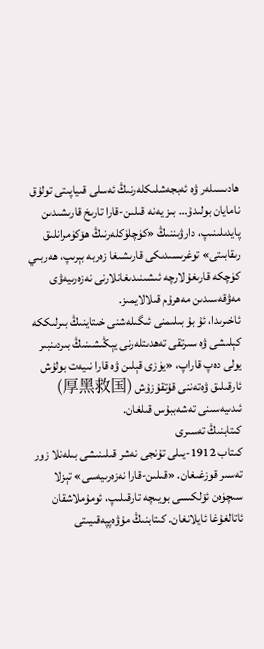ھادىسىلەر ۋە ئەبجەشلىكلەرنىڭ ئەسلى قىياپىتى تولۇق نامايان بولىدۇ… بىز يەنە قىلىن-قارا تارىخ قارىشىدىن پايدىلىنىپ، دارۋىننىڭ «كۈچلۈكلەرنىڭ ھۆكۈمرانلىق رىقابىتى» توغرىسىدىكى قارىشىغا زەربە بېرىپ، ھەربىي كۈچكە قارىغۇلارچە ئىشىنىدىغانلارنى نەزەرىيەۋى مەۋقەسىدىن مەھرۇم قىلالايمىز.
ئاخىرىدا، ئۇ بۇ بىلىمنى ئىگىلەشنى خىتاينىڭ بىرلىككە كېلىشى ۋە سىرتقى تەھدىتلەرنى يېڭىشىنىڭ بىردىنبىر يولى دەپ قاراپ، «يۈزى قېلىن ۋە قارا نىيەت بولۇش ئارقىلىق ۋەتەننى قۇتقۇزۇش (厚黑救国) ئىدىيەسىنى تەشەببۇس قىلغان.
كىتابنىڭ تەسىرى
كىتاب 1912-يىلى تۇنجى نەشر قىلىنىشى بىلەنلا زور تەسىر قوزغىغان. «قىلىن-قارا نەزەرىيەسى» تېزلا سىچۈەن ئۆلكىسى بويىچە تارقىلىپ، ئومۇملاشقان ئاتالغۇغا ئايلانغان. كىتابنىڭ مۇۋەپپەقىيىتى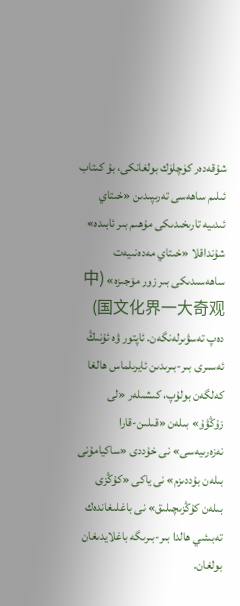شۇقەدەر كۈچلۈك بولغانكى، بۇ كىتاب ئىلىم ساھەسى تەرىپىدىن «خىتاي ئىدىيە تارىخىدىكى مۇھىم بىر ئابىدە» شۇنداقلا «خىتاي مەدەنىيەت ساھەسىدىكى بىر زور مۆجىزە» (中国文化界一大奇观) دەپ تەسۋىرلەنگەن. ئاپتور ۋە ئۇنىڭ ئەسىرى بىر-بىرىدىن ئايرىلماس ھالغا كەلگەن بولۇپ، كىشىلەر «لى زۇڭۋۇ» بىلەن «قىلىن-قارا نەزەرىيەسى» نى خۇددى «ساكيامۇنى بىلەن بۇددىزم» نى ياكى «كۇڭزى بىلەن كۇڭزىچىلىق» نى باغلىغاندەك تەبىئىي ھالدا بىر-بىرىگە باغلايدىغان بولغان.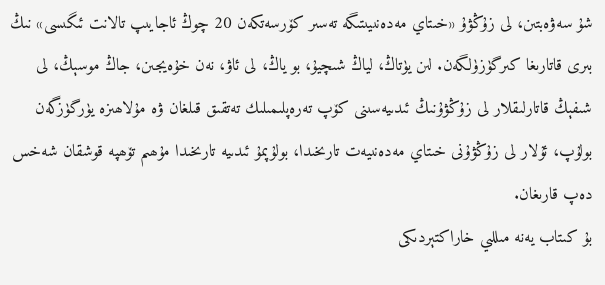شۇ سەۋەبتىن، لى زۇڭۋۇ «خىتاي مەدەنىيىتىگە تەسىر كۆرسەتكەن 20 چوڭ ئاجايىپ تالانت ئىگىسى» نىڭ بىرى قاتارىغا كىرگۈزۈلگەن. لىن يۈتاڭ، لياڭ شىچيۇ، بو ياڭ، لى ئاۋ، نەن خۇەيجىن، جاڭ موسېڭ، لى شىفېڭ قاتارلىقلار لى زۇڭۋۇنىڭ ئىدىيەسىنى كۆپ تەرەپلىمىلىك تەتقىق قىلغان ۋە مۇلاھىزە يۈرگۈزگەن بولۇپ، ئۇلار لى زۇڭۋۇنى خىتاي مەدەنىيەت تارىخىدا، بولۇپمۇ ئىدىيە تارىخىدا مۇھىم تۆھپە قوشقان شەخس دەپ قارىغان.
بۇ كىتاب يەنە مىللىي خاراكتېردىكى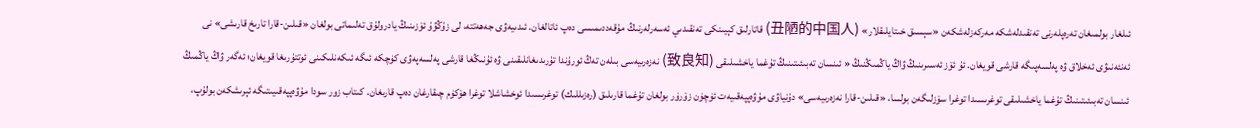ئىلغار بولمىغان تەرەپلەرنى تەنقىدلەشكە مەركەزلەشكەن «سېسىق خىتايلىقلار» (丑陋的中国人) قاتارلىق كېيىنكى تەنقىدىي ئەسەرلەرنىڭ مۇقەددىمىسى دەپ ئاتالغان. ئىدىيەۋى جەھەتتە، لى زۇڭۋۇ ئۆزىنىڭ يادرولۇق تەلىماتى بولغان «قىلىن-قارا تارىخ قارىشى» نى ئەنئەنىۋى ئەخلاق ۋە پەلسەپىگە قارشى قويغان. ئۇ ئۆز ئەسىرىنىڭ ۋاڭ ياڭمىڭنىڭ « ئىنسان تەبىئىتىنىڭ تۇغما ياخشىلىقى (致良知) نەزەرىيەسى بىلەن تەڭ ئورۇندا تۇرىدىغانلىقىنى ۋە ئۇنىڭغا قارشى پەلسەپەۋى كۈچكە ئىگە ئىكەنلىكىنى ئوتتۇرىغا قويغان؛ ئەگەر ۋاڭ ياڭمىڭ ئىنسان تەبىئىتىنىڭ تۇغما ياخشىلىقى توغرىسىدا توغرا سۆزلىگەن بولسا، «قىلىن-قارا نەزەرىيەسى» دۇنياۋى مۇۋەپپەقىيەت ئۈچۈن زۆرۈر بولغان تۇغما قارىلىق (رەزىللىك) توغرىسىدا ئوخشاشلا توغرا ھۆكۈم چىقارغان دەپ قارىغان. كىتاب زور سودا مۇۋەپپەقىيىتىگە ئېرىشكەن بولۇپ،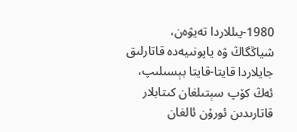1980-يىللاردا تەيۋەن، شياڭگاڭ ۋە ياپونىيەدە قاتارلىق جايلاردا قايتا-قايتا بېسىلىپ، ئەڭ كۆپ سېتىلغان كىتابلار قاتارىدىن ئورۇن ئالغان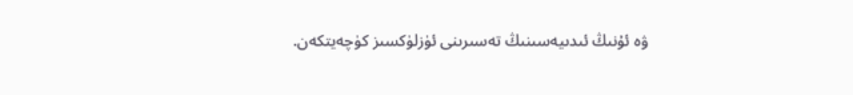ۋە ئۇنىڭ ئىدىيەسىنىڭ تەسىرىنى ئۈزلۈكسىز كۈچەيتكەن.